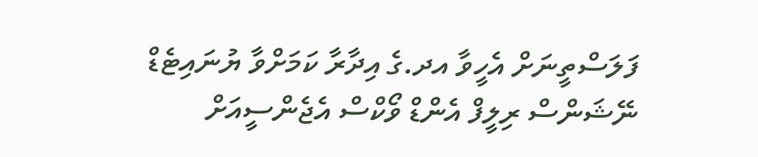ފަލަސްތީނަށް އެހީވާ އދ.ގެ އިދާރާ ކަމަށްވާ ޔުނައިޓެޑް ނޭޝަންސް ރިލީފް އެންޑް ވޯކްސް އެޖެންސީއަށް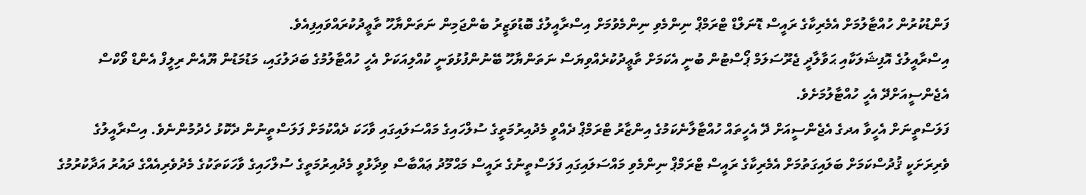ފަންޑުކުރުން ހުއްޓާލުމަށް އެމެރިކާގެ ރައީސް ޑޮނަލްޑް ޓްރަމްޕް ނިންމެވި ނިންމެވުމަށް އިސްރާއީލުގެ ބޮޑުވަޒީރު ބެންޖަމިން ނަތަންޔާހޫ ތާޢީދުކުރައްވައިފިއެވެ.
އިސްރާއީލުގެ އޮފިޝަލަކާއި ޙަވާލާދީ ޖެރޫސަލަމް ޕޯސްޓުން ބުނީ އެކަމަށް ތާޢީދުކުރެއްވިޔަސް ނަތަންޔާހޫ ބޭނުންފުޅުވަނީ ކުއްލިއަކަށް އެހީ ހުއްޓާލުމުގެ ބަދަލުގައި، މަޑުމަޑުން ޔޫއެން ރިލީފް އެންޑް ވޯކްސް އެޖެންސީއަށްދޭ އެހީ ހުއްޓާލުމަށެވެ.
ފަލަސްތީނަށް އެހީވާ އދގެ އެޖެންސީއަށް ދޭ އެހީތައް ހުއްޓާލާނެކަމުގެ އިންޒާރު ޓްރަމްޕް ދެއްވީ މެދުއިރުމަތީގެ ސުލްހައިގެ މައްސަލައިގައި ވާހަކަ ދެއްކުމަށް ފަލަސްތީނުން ދެކޮޅު ހެދުމުންނެވެ. އިސްރާއީލުގެ ވެރިރަށަކީ ޤުދުސްކަމަށް ބަލައިގަތުމަށް އެމެރިކާގެ ރައީސް ޓްރަމްޕް ނިންމެވި މައްސަލައިގައި ފަލަސްތީނުގެ ރައީސް މަޙްމޫދު ޢައްބާސް ވިދާޅުވީ މެދުއިރުމަތީގެ ސުލްހައިގެ ވާހަކަތަކުގެ މެދުވެރިއެއްގެ ދައުރު އަދާކުރުމުގެ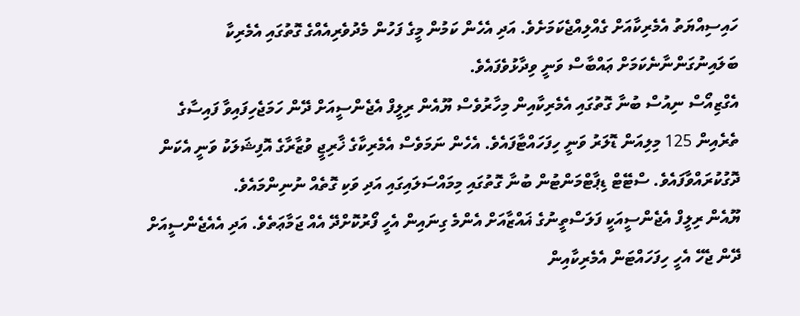ހައިސިއްޔަތު އެމެރިކާއަށް ގެއްލިއްޖެކަމަށެވެ. އަދި އެހެން ކަމުން މީގެ ފަހުން މެދުވެރިއެއްގެ ގޮތުގައި އެމެރިކާ ބަލައިނުގަންނާނެކަމަށް ޢައްބާސް ވަނީ ވިދާޅުވެފައެވެ.
އެގްޒިއޯސް ނިއުސް ބުނާ ގޮތުގައި އެމެރިކާއިން މިހާރުވެސް ޔޫއެން ރިލީފް އެޖެންސީއަށް ދޭން ހަމަޖެހިފައިވާ ފައިސާގެ ތެރެއިން 125 މިލިއަން ޑޮލަރު ވަނީ ހިފަހައްޓާފައެވެ. އެހެން ނަމަވެސް އެމެރިކާގެ ޚާރިޖީ ވުޒާރާގެ އޮފިޝަލަކު ވަނީ އެކަން ދޮގުކުރައްވާފައެވެ. ސްޓޭޓް ޑިޕާޓްމަންޓުން ބުނާ ގޮތުގައި މިމައްސަލައިގައި އަދި ވަކި ގޮތެއް ނުނިންމައެވެ.
ޔޫއެން ރިލީފް އެޖެންސީއަކީ ފަލަސްތީނުގެ ޣައްޒާއަށް އެންމެ ގިނައިން އެހީ ފޯރުކޮށްދޭ އެއް ޖަމާޢަތެވެ. އަދި އެއެޖެންސީއަށް ދޭން ޖެހޭ އެހީ ހިފަހައްޓަން އެމެރިކާއިން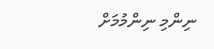ނިންމި ނިންމުމަށް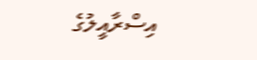އިސްރާއީލުގެ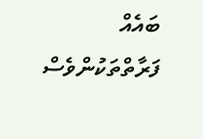ބައެއް ފަރާތްތަކުންވެސް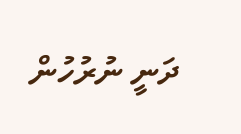ދަނީ ނުރުހުން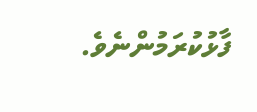ފާޅުކުރަމުންނެވެ.